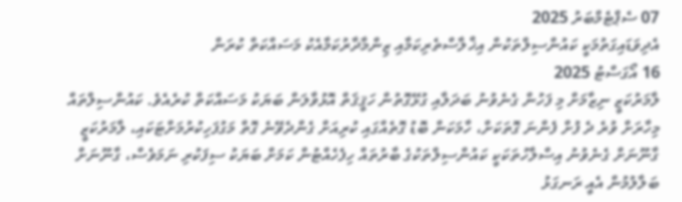07 ސެޕްޓެމްބަރު 2025
އެދިވަޑައިގަތުމަކީ ކައުންސިލްތަކުން އިޚްލާސްތެރިކަމާއި ޒިންމާދާރުކަމާއެކު މަސައްކަތް ކުރަން
16 އޯގަސްޓު 2025
ލާމަރުކަޒީ ނިޒާމަށް މި ފަހުން ގެނެވުނު ބަދަލާއި ގުޅޭގޮތުން ހަޤީޤަތް އޮޅުވާލަން ބަޔަކު މަސައްކަތް ކުރެއެވެ. ކައުންސިލްތައް މިހާރަށް ވުރެ ދެ ފުށް ފެންނަ ގޮތަކަށް، ހާމަކަން ބޮޑު ގޮތެއްގައި ކުރިއަށް ގެންދެވޭނެ ގޮތް މަގުފަހިކުރުމަށްޓަކައި، ލާމަރުކަޒީ ގާނޫނަށް ގެނެވުނު އިސްލާހުތަކަކީ ކައުންސިލްތަކުގެ ބާރުތައް ހިފެހެއްޓުން ކަމަށް ބަޔަކު ސިފަކުރި ނަމަވެސް، ގާނޫނަށް ބަލާލުމުން އެއީ ރަނގަޅު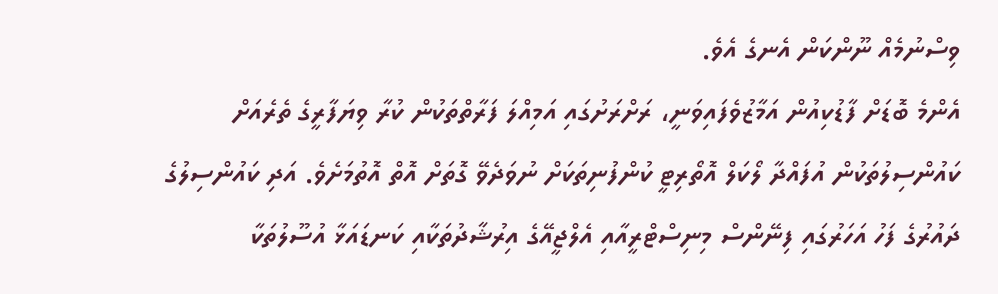ވިސްނުމެއް ނޫންކަން އެނގެ އެވެ.
އެންމެ ބޮޑަށް ފާޑުކިއުން އަމާޒުވެފައިވަނީ، ރަށްރަށުގައި އަމިއްލަ ފަރާތްތަކުން ކުރާ ވިޔަފާރީގެ ތެރެއަށް ކައުންސިލުތަކުން އުފައްދާ ލޯކަލް އޮތޯރިޓީ ކުންފުނިތަކަށް ނުވަދެވޭ ގޮތަށް އޮތް އޮތުމަށެވެ. އަދި ކައުންސިލުގެ ދައުރުގެ ފަހު އަހަރުގައި ފިނޭންސް މިނިސްޓްރީއާއި އެލްޖީއޭގެ އިރުޝާދުތަކާއި ކަނޑައަޅާ އުސޫލުތަކާ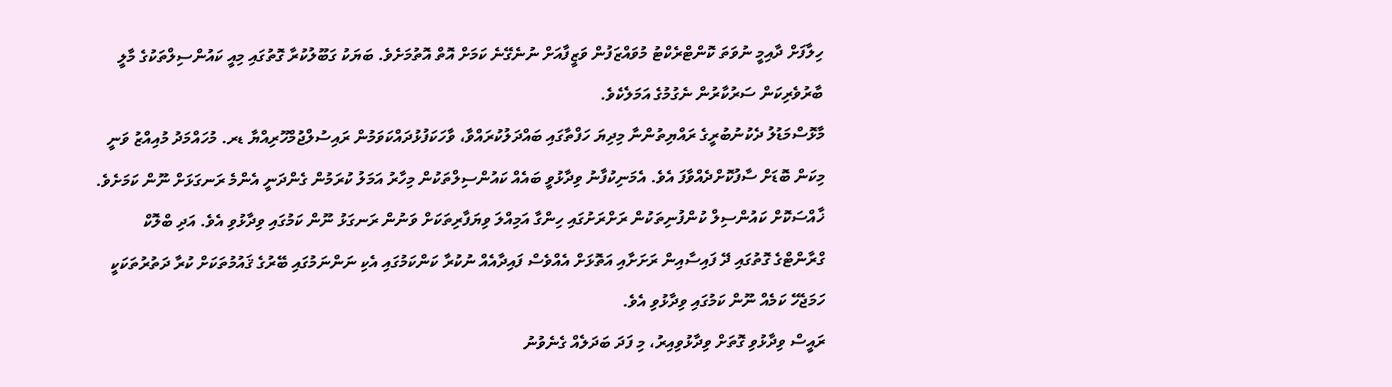ހިލާފަށް ދާއިމީ ނުވަތަ ކޮންޓްރެކްޓު މުވައްޒަފުން ވަޒީފާއަށް ނުނެގޭނެ ކަމަށް އޮތް އޮތުމަށެވެ. ބަޔަކު ގަބޫލުކުރާ ގޮތުގައި މިއީ ކައުންސިލްތަކުގެ މާލީ ބާރުވެރިކަން ސަރުކާރުން ނެގުމުގެ އަމަލެކެވެ.
މާޅޮސްމަޑުލު ދެކުނުބުރީގެ ރައްޔިތުންނާ މިދިޔަ ހަފްތާގައި ބައްދަލުކުރައްވާ، ވާހަކަފުޅުދައްކަވަމުން ރައިސުލްޖުމްހޫރިއްޔާ ޑރ. މުހައްމަދު މުއިއްޒު ވަނީ މިކަން ބޮޑަށް ސާފުކޮށްދެއްވާފަ އެވެ. އެމަނިކުފާނު ވިދާޅުވީ ބައެއް ކައުންސިލްތަކުން މިހާރު އަމަލު ކުރަމުން ގެންދަނީ އެންމެ ރަނގަޅަށް ނޫން ކަމަށެވެ. ޚާއްސަކޮށް ކައުންސިލް ކުންފުނިތަކުން ރަށްރަށުގައި ހިންގާ އަމިއްލަ ވިޔަފާރިތަކަށް ވަނުން ރަނގަޅު ނޫން ކަމުގައި ވިދާޅުވި އެވެ. އަދި ބްލޮކް ގްރާންޓްގެ ގޮތުގައި ދޭ ފައިސާއިން ރަށަށާއި އަތޮޅަށް އެއްވެސް ފައިދާއެއް ނުކުރާ ކަންކަމުގައި އެކި ނަންނަމުގައި ބޭރުގެ ޤައުމުތަކަށް ކުރާ ދަތުރުތަކަކީ ހަމަޖެހޭ ކަމެއް ނޫން ކަމުގައި ވިދާޅުވި އެވެ.
ރައީސް ވިދާޅުވި ގޮތަށް ވިދާޅުވިއިރު، މި ފަދަ ބަދަލެއް ގެނެވުނު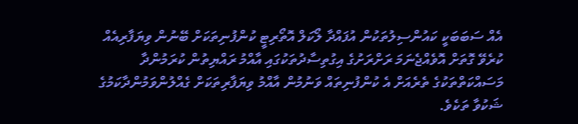އެއް ސަބަބަކީ ކައުންސިލުތަކުން އުފައްދާ ލޯކަލް އޮތޯރިޓީ ކުންފުނިތަކަށް ބޭނުން ވިޔަފާރިއެއް ކުރެވޭ ގޮތަށް އޮވެއްޖެނަމަ ރަށްރަށުގެ އިގުތިސާދުތަކުގައި އާއްމު ރައްޔިތުން ކުރަމުންދާ މަސައްކަތްތަކުގެ ތެރެއަށް އެ ކުންފުނިތައް ވަނުމުން އާއްމު ވިޔަފާރިތަކަށް ގެއްލުންވަމުންދާކަމުގެ ޝަކުވާ ތަކެވެ.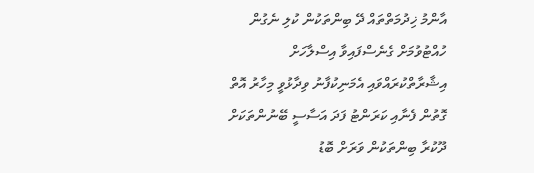އާންމު ޚިދުމަތްތައް ދޭ ބިންތަކުން ކުލި ނެގުން ހުއްޓުވުމަށް ގެނެސްފައިވާ އިސްލާހަށް އިޝާރާތްކުރައްވައި އެމަނިކުފާނު ވިދާޅުވީ މިހާރު އޮތް ގޮތުން ފެނާއި ކަރަންޓު ފަދަ އަސާސީ ބޭނުންތަކަށް ދޫކުރާ ބިންތަކުން ވަރަށް ބޮޑު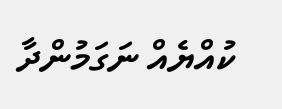ކުއްޔެއް ނަގަމުންދާ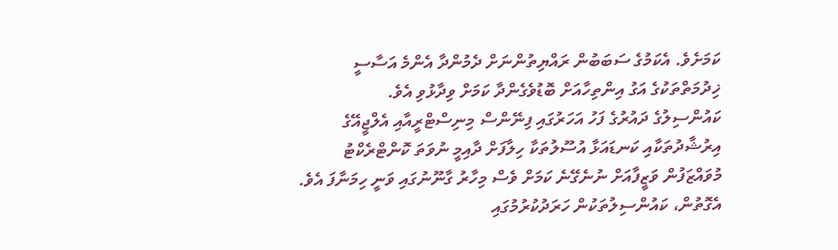ކަމަށެވެ. އެކަމުގެ ސަބަބުން ރައްޔިތުންނަށް ދެމުންދާ އެންމެ އަސާސީ ޚިދުމަތްތަކުގެ އަގު އިންތިހާއަށް ބޮޑުވެގެންދާ ކަމަށް ވިދާޅުވި އެވެ.
ކައުންސިލުގެ ދައުރުގެ ފަހު އަހަރުގައި ފިނޭންސް މިނިސްޓްރީއާއި އެލްޖީއޭގެ އިރުޝާދުތަކާއި ކަނޑައަޅާ އުސޫލުތަކާ ހިލާފަށް ދާއިމީ ނުވަތަ ކޮންޓްރެކްޓު މުވައްޒަފުން ވަޒީފާއަށް ނުނެގޭނެ ކަމަށް ވެސް މިހާރު ގާނޫނުގައި ވަނީ ހިމަނާފަ އެވެ. އެގޮތުން، ކައުންސިލުތަކުން ހަރަދުކުރުމުގައި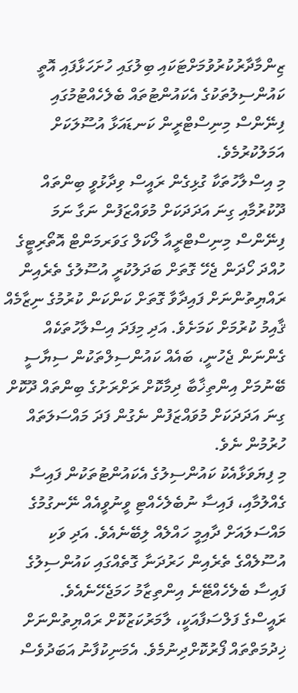ޒިންމާދާރުކުރުވުމަށްޓަކައި ބިލުގައި ހުށަހަޅާފައި އޮތީ ކައުންސިލުތަކުގެ އެކައުންޓުތައް ބެލެހެއްޓުމުގައި ފިނޭންސް މިނިސްޓްރީން ކަނޑައަޅާ އުސޫލަކަށް އަމަލުކުރުމެވެ.
މި އިސްލާހުތަކާ ގުޅިގެން ރައީސް ވިދާޅުވީ ބިންތައް ދޫކުރުމާއި ގިނަ އަދަދަކަށް މުވައްޒަފުން ނަގާ ނަމަ ފިނޭންސް މިނިސްޓްރީއާ ލޯކަލް ގަވަރމަންޓް އޮތޯރިޓީގެ ހުއްދަ ހޯދަން ޖެހޭ ގޮތަށް ބަދަލުކުރީ އުސޫލުގެ ތެރެއިން ރައްޔިތުންނަށް ފައިދާވާ ގޮތަށް ކަންކަން ކުރުމުގެ ނިޒާމެއް ޤާއިމު ކުރުމަށް ކަމަށެވެ. އަދި މިފަދަ އިސްލާހުތަކެއް ގެންނަން ޖެހުނީ، ބައެއް ކައުންސިލްތަކުން ސިޔާސީ ބޭނުމަށް އިންތިޚާބާ ދިމާކޮށް ރަށްރަށުގެ ބިންތައް ދޫކޮށް ގިނަ އަދަދަކަށް މުވައްޒަފުން ނެގުން ފަދަ މައްސަލަތައް ހުރުމުން ނެވެ.
މި ފިޔަވަޅާއެކު ކައުންސިލުގެ އެކައުންޓުތަކުން ފައިސާ ގެއްލުމާއި، ފައިސާ ނުބެލެހެއްޓި ވީނުވީއެއް ނޭނގުމުގެ މައްސަލައަށް ދާއިމީ ހައްލެއް ލިބޭނެއެވެ. އަދި ވަކި އުސޫލެއްގެ ތެރެއިން ހަރުދަނާ ގޮތެއްގައި ކައުންސިލުގެ ފައިސާ ބެލެހެއްޓޭނެ އިންތިޒާމު ހަމަޖެހޭނެއެވެ.
ރައީސްގެ ފަލްސަފާއަކީ، ލާމަރުކަޒުކޮށް ރައްޔިތުންނަށް ޚިދުމަތްތައް ފޯރުކޮށްދިނުމެވެ. އެމަނިކުފާނު އަބަދުވެސް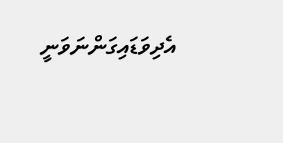އެދިވަޑައިގަންނަވަނީ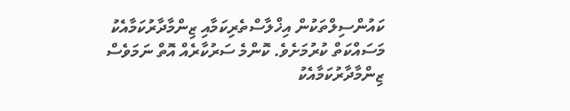ކައުންސިލްތަކުން އިޚްލާސްތެރިކަމާއި ޒިންމާދާރުކަމާއެކު މަސައްކަތް ކުރުމަށެވެ. ކޮންމެ ސަރުކާރެއް އޮތް ނަމަވެސް ޒިންމާދާރުކަމާއެކު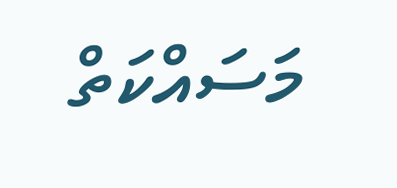މަސައްކަތް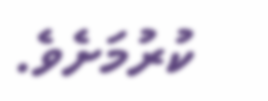ކުރުމަށެވެ.